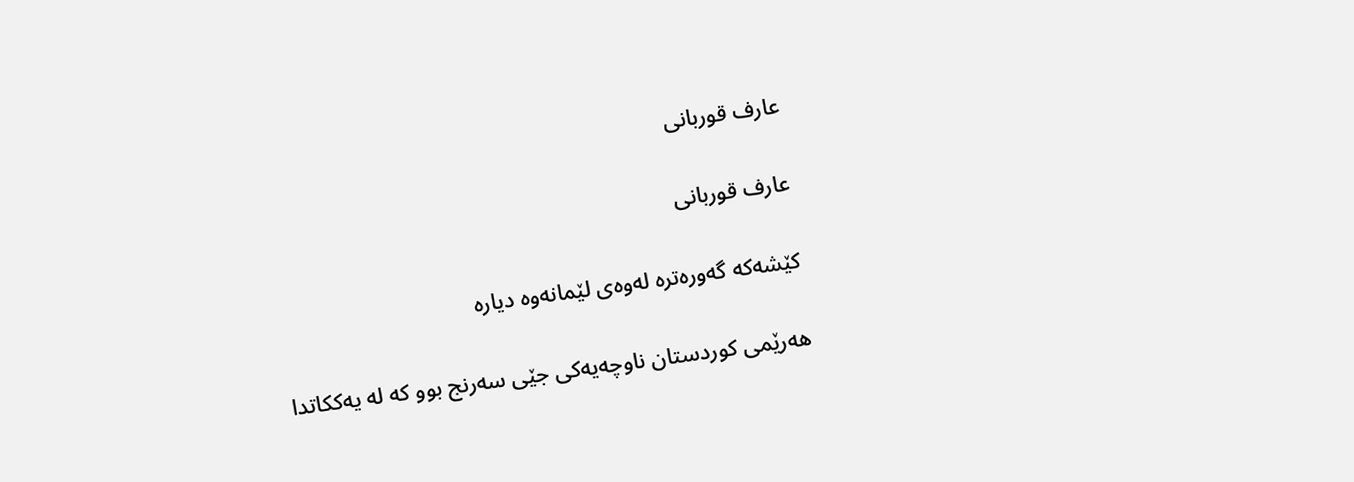عارف قوربانی

عارف قوربانی

كێشه‌كه‌ گه‌وره‌تره‌ له‌وه‌ی لێمانه‌وه‌ دیاره‌

هه‌رێمی كوردستان ناوچه‌یه‌كی جێی سه‌رنج بوو كه‌ له‌ یه‌ككاتدا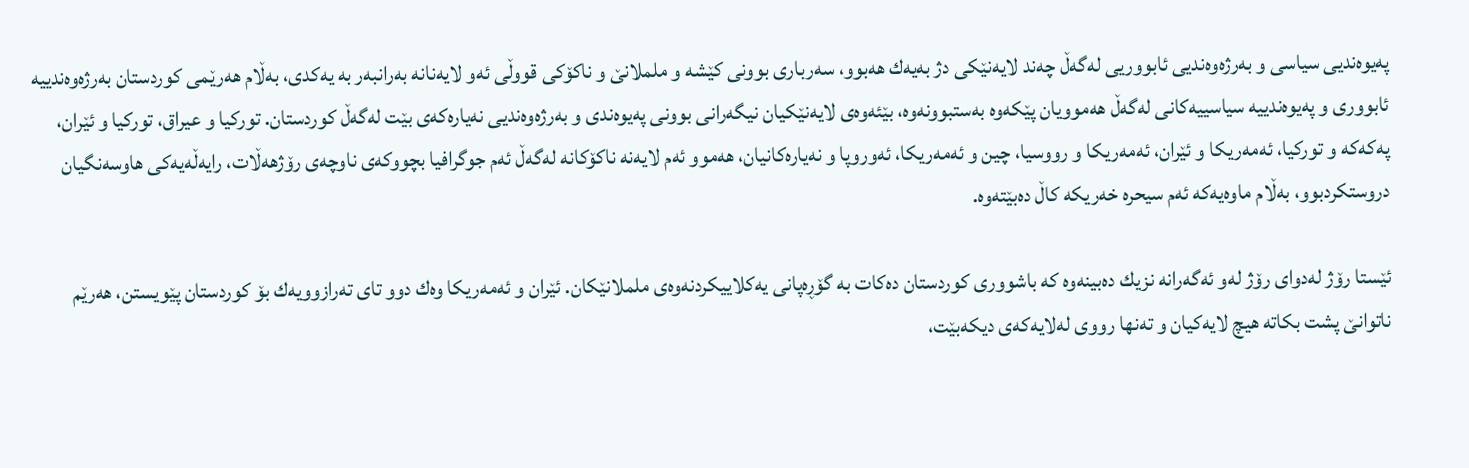په‌یوه‌ندیی سیاسی و به‌رژه‌وه‌ندیی ئابووریی له‌گه‌ڵ چه‌ند لایه‌نێكی دژ به‌یه‌ك هه‌بوو، سه‌رباری بوونی كێشه‌ و ململانێ و ناكۆكی قووڵی ئه‌و لایه‌نانه‌ به‌رانبه‌ر به‌ یه‌كدی، به‌ڵام هه‌رێمی كوردستان به‌رژه‌وه‌ندییه‌ ئابووری و په‌یوه‌ندییه‌ سیاسییه‌كانی له‌گه‌ڵ هه‌موویان پێكه‌وه‌ به‌ستبوونه‌وه‌، بێئه‌وه‌ی لایه‌نێكیان نیگه‌رانی بوونی په‌یوه‌ندی و به‌رژه‌وه‌ندیی نه‌یاره‌كه‌ی بێت له‌گه‌ڵ كوردستان. توركیا و عیراق، توركیا و ئێران، په‌كه‌كه ‌و توركیا، ئه‌مەریكا و ئێران، ئه‌مەریكا و رووسیا، چین و ئه‌مەریكا، ئه‌وروپا و نه‌یاره‌كانیان، هه‌موو ئه‌م لایه‌نه‌ ناكۆكانه‌ له‌گه‌ڵ ئه‌م جوگرافیا بچووكه‌ی ناوچه‌ی رۆژهه‌ڵات، رایه‌ڵه‌یه‌كی هاوسه‌نگیان دروستكردبوو، به‌ڵام ماوه‌یه‌كه‌ ئه‌م سیحره‌ خه‌ریكه‌ كاڵ ده‌بێته‌وه‌.

ئێستا رۆژ له‌دوای رۆژ له‌و ئه‌گه‌رانه‌ نزیك ده‌بینه‌وه‌ كه‌ باشووری كوردستان ده‌كات به‌ گۆڕه‌پانی یه‌كلاییكردنه‌وه‌ی ململانێكان. ئێران و ئه‌مەریكا وه‌ك دوو تای تەرازوویه‌ك بۆ كوردستان پێویستن، هه‌رێم ناتوانێ‌ پشت بكاته‌ هیچ لایه‌كیان و ته‌نها رووی له‌لایه‌كه‌ی دیکەبێت،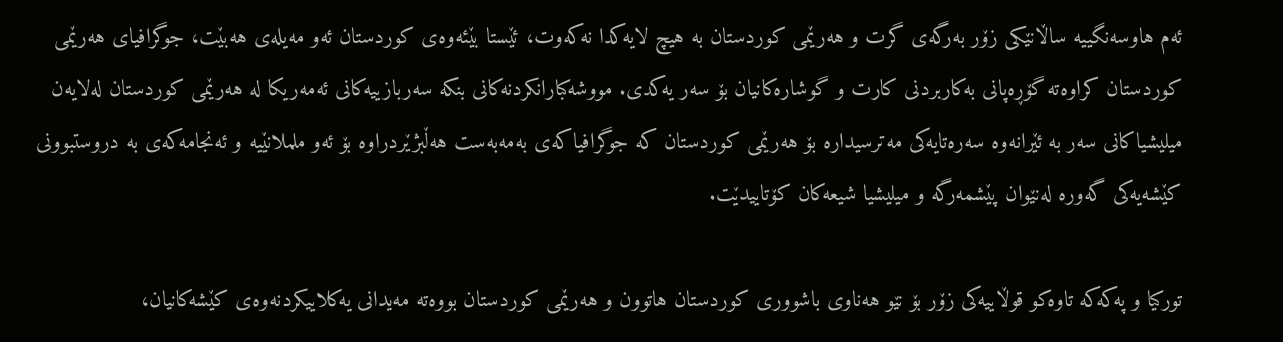ئه‌م هاوسه‌نگییه‌ ساڵانێكی زۆر به‌رگه‌ی گرت و هه‌رێمی کوردستان به ‌هیچ لایه‌كدا نه‌كه‌وت، ئێستا بێئه‌وه‌ی كوردستان ئه‌و مه‌یله‌ی هه‌بێت، جوگرافیای هه‌رێمی کوردستان كراوه‌تە گۆڕه‌پانی به‌كاربردنی كارت و گوشاره‌كانیان بۆ سه‌ر یه‌كدی. مووشه‌كبارانكردنه‌كانی بنكه‌ سه‌ربازییه‌كانی ئه‌مەریكا له‌ هه‌رێمی کوردستان له‌لایه‌ن میلیشیاكانی سه‌ر به‌ ئێرانه‌وه‌ سه‌ره‌تایه‌كی مه‌ترسیداره‌ بۆ هه‌رێمی کوردستان كه‌ جوگرافیاكه‌ی به‌مه‌به‌ست هه‌ڵبژێردراوه‌ بۆ ئە‌و ململانێیه ‌و ئه‌نجامه‌كه‌ی به‌ دروستبوونی كێشه‌یه‌كی گه‌وره‌ له‌نێوان پێشمه‌رگه ‌و میلیشیا شیعه‌كان كۆتاییدێت.

توركیا و په‌كه‌كه‌ تاوەکو قوڵاییه‌كی زۆر بۆ نێو هه‌ناوی باشووری كوردستان هاتوون و هه‌رێمی کوردستان بووه‌ته‌ مه‌یدانی یه‌كلاییكردنه‌وه‌ی كێشه‌كانیان،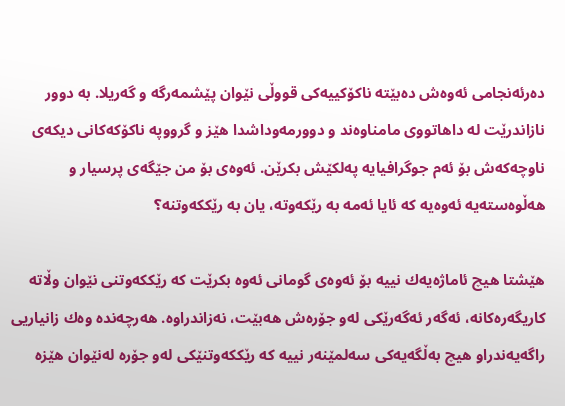ده‌رئە‌نجامی ئەوه‌‌ش ده‌بێته‌ ناكۆكییه‌كی قووڵی نێوان پێشمه‌رگه ‌و گه‌ریلا. به‌ دوور نازاندرێت له ‌داهاتووی مامناوه‌ند و دوورمه‌وداشدا هێز و گرووپه‌ ناكۆكه‌كانی دیکەی ناوچه‌كه‌ش بۆ ئه‌م جوگرافیایه‌ په‌لكێش بكرێن. ئە‌وه‌ی بۆ من جێگەی پرسیار و هه‌ڵوه‌سته‌یه‌ ئه‌وه‌یه‌ كه‌ ئایا ئه‌مه‌ به رێكه‌وته‌، یان به‌ رێككه‌وتنه‌؟

هێشتا هیچ ئاماژه‌یه‌ك نییه‌ بۆ ئە‌وه‌ی گومانی ئە‌وه‌ بكرێت كه‌ رێككه‌وتنی نێوان وڵاته‌ كاریگه‌ره‌كانه‌، ئه‌گه‌ر ئە‌گه‌رێكی له‌و جۆره‌ش هه‌بێت، نه‌زاندراوه‌. هه‌رچه‌نده‌ وه‌ك زانیاریی راگەیەندراو هیچ به‌ڵگه‌یه‌كی سه‌لمێنه‌ر نییه‌ كه‌ رێككه‌وتنێكی له‌و جۆره‌ له‌نێوان هێزه‌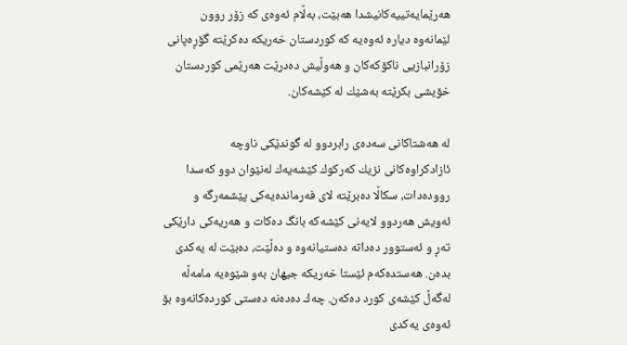هه‌رێمایه‌تییه‌كانیشدا هه‌بێت، به‌ڵام ئەوه‌ی كه‌ زۆر روون لێمانه‌وه‌ دیاره ئە‌وه‌یه‌ كه‌ كوردستان خه‌ریكه‌ ده‌كرێته‌ گۆڕه‌پانی زۆرانبازیی ناكۆكه‌كان و هه‌وڵیش ده‌درێت هه‌رێمی کوردستان خۆیشی بكرێته‌ به‌شێك له‌ كێشه‌كان.

له‌ هه‌شتاكانی سه‌ده‌ی رابردوو له‌ گوندێكی ناوچه‌ ئازادکراوەکانی نزیك كه‌ركوك كێشه‌یه‌ك له‌نێوان دوو كه‌سدا رووده‌دات، سكاڵا ده‌برێته ‌لای فه‌رمانده‌یه‌كی پێشمه‌رگه‌ و ئه‌ویش هه‌ردوو لایه‌نی كێشه‌كه‌ بانگ ده‌كات و هه‌ریه‌كی دارێكی ته‌ڕ و ئه‌ستوور ده‌داتە ‌ده‌ستیانه‌وه ‌و دە‌ڵێت، دە‌بێت له‌ یه‌كدی بده‌ن. هه‌ستدەكه‌م ئێستا خه‌ریكه‌ جیهان به‌و شێوه‌یه‌ مامه‌ڵه‌ له‌گه‌ڵ كێشه‌ی كورد ده‌كه‌ن. چه‌ك ده‌ده‌نه‌ ده‌ستی كورده‌كانه‌وه‌ بۆ ئه‌وه‌ی یه‌كدی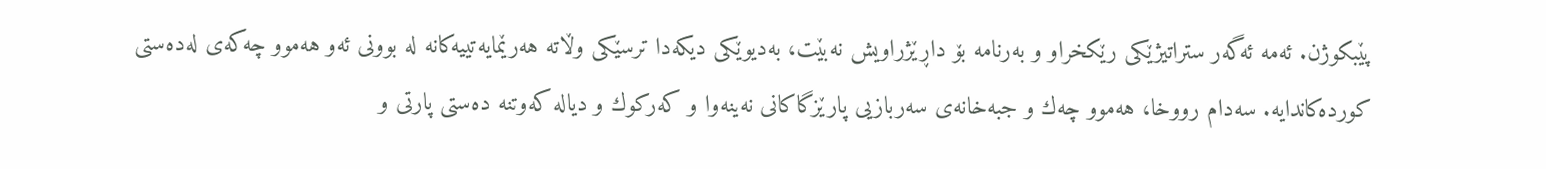پێبكوژن. ئه‌مه‌ ئە‌گه‌ر ستراتیژێكی رێكخراو و به‌رنامه‌ بۆ داڕێژراویش نه‌بێت، به‌دیوێكی دیکەدا ترسێكی وڵاته‌ هه‌رێمایه‌تییه‌كانه‌ له‌ بوونی ئه‌و هه‌موو چه‌كه‌ی له‌ده‌ستی كورده‌كاندایه‌. سه‌دام رووخا، هه‌موو چه‌ك و جبه‌خانه‌ی سه‌ربازیی پارێزگاكانی نه‌ینه‌وا و كه‌ركوك و دیاله‌ كه‌وتنه‌ ده‌ستی پارتی و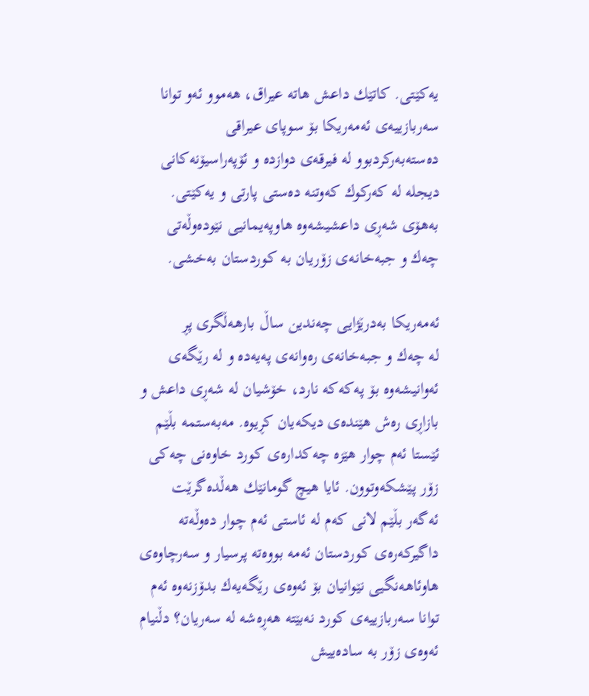یه‌كێتی. كاتێك داعش هاته‌ عیراق، هه‌موو ئە‌و توانا سه‌ربازییه‌ی ئه‌مەریكا بۆ سوپای عیراقی ده‌سته‌به‌ركردبوو له‌ فیرقه‌ی دوازده ‌و ئۆپه‌راسیۆنه‌كانی دیجله‌ له‌ كه‌ركوك كه‌وتنه‌ ده‌ستی پارتی و یه‌كێتی. به‌هۆی شه‌ڕی داعشیشه‌وه‌ هاوپه‌یمانیی نێوده‌وڵه‌تی چه‌ك و جبه‌خانه‌ی زۆریان به‌ كوردستان به‌خشی.

ئەمەریکا به‌درێژایی چه‌ندین ساڵ بارهه‌ڵگری پڕ له ‌چه‌ك و جبه‌خانه‌ی ره‌وانه‌ی په‌یه‌ده‌ و له‌ رێگەی ئە‌وانیشه‌وه‌ بۆ په‌كه‌كه‌ نارد، خۆشیان له‌ شه‌ڕی داعش و بازاڕی ره‌ش هێنده‌ی دیکەیان كڕیوه‌. مه‌به‌ستمه‌ بڵێم ئێستا ئه‌م چوار هێزه‌ چه‌كداره‌ی كورد خاوه‌نی چه‌كی زۆر پێشكه‌وتوون. ئایا هیچ گومانێك هه‌ڵده‌گرێت ئه‌گه‌ر بڵێم لانی كه‌م لە ئاستی ئە‌م چوار ده‌وڵه‌ته‌ داگیركه‌ره‌ی كوردستان ئە‌مه‌ بووه‌ته‌ پرسیار و سه‌رچاوه‌ی هاوئاهەنگیی نێوانیان بۆ ئە‌وه‌ی رێگەیه‌ك بدۆزنه‌وه‌ ئه‌م توانا سه‌ربازییه‌ی كورد نه‌بێته‌ هه‌ڕه‌شه‌ له ‌سه‌ریان؟ دڵنیام ئه‌وه‌ی زۆر به‌ ساده‌ییش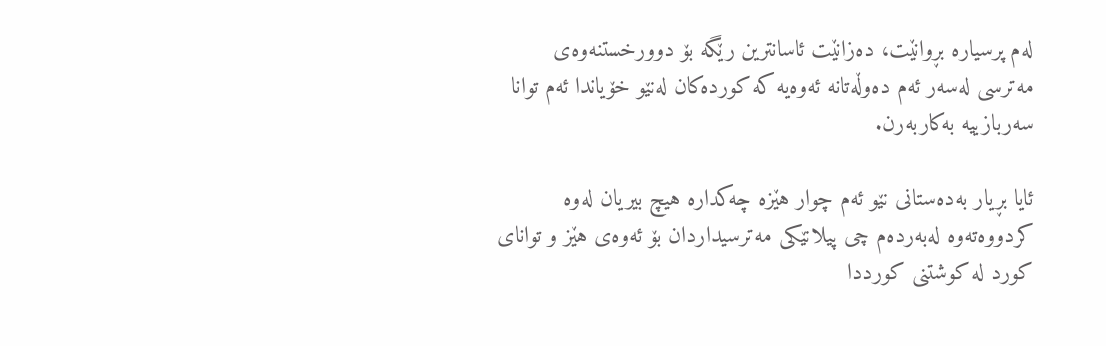له‌م پرسیاره‌ بڕوانێت، ده‌زانێت ئاسانترین رێگە بۆ دوورخستنه‌وه‌ی مه‌ترسی له‌سه‌ر ئه‌م ده‌وڵه‌تانه‌ ئه‌وه‌یه‌ كه‌ كورده‌كان له‌نێو خۆیاندا ئە‌م توانا سه‌ربازییه‌ به‌كاربه‌رن.

ئایا بڕیار به‌ده‌ستانی نێو ئە‌م چوار هێزه‌ چه‌كداره‌ هیچ بیریان له‌وه‌ كردووەته‌وه‌ له‌به‌رده‌م چی پیلانێكی مه‌ترسیداردان بۆ ئه‌وه‌ی هێز و توانای كورد له‌ كوشتنی كورددا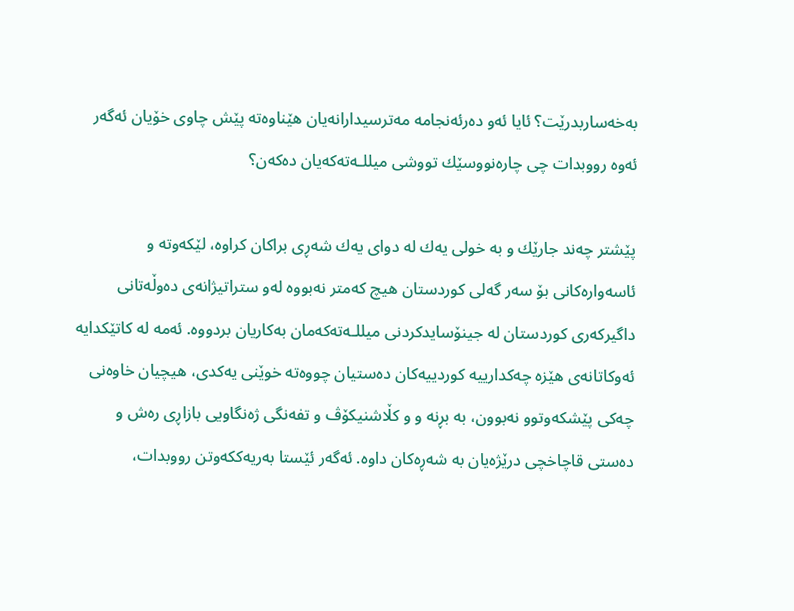به‌خه‌ساربدرێت؟ ئایا ئە‌و ده‌رئە‌نجامه‌ مه‌ترسیدارانه‌یان هێناوه‌ته ‌پێش چاوی خۆیان ئه‌گه‌ر ئە‌وه‌ رووبدات چی چاره‌نووسێك تووشی میللـه‌ته‌كه‌یان ده‌كه‌ن؟

پێشتر چه‌ند جارێك و به‌ خولی یه‌ك له‌ دوای یه‌ك شه‌ڕی براكان كراوه‌، لێكه‌وته‌ و ئاسه‌واره‌كانی بۆ سه‌ر گه‌لی كوردستان هیچ كه‌متر نه‌بووه‌ له‌و ستراتیژانه‌ی ده‌وڵه‌تانی داگیركه‌ری كوردستان له‌ جینۆسایدكردنی میللـه‌ته‌كه‌مان به‌كاریان بردووه‌. ئه‌مه‌ له‌ كاتێكدایه‌ ئه‌وكاتانه‌ی هێزه‌ چه‌كدارییه‌ كوردییه‌كان ده‌ستیان چووه‌ته‌ خوێنی یه‌كدی، هیچیان خاوه‌نی چه‌كی پێشكه‌وتوو نه‌بوون، به‌ بڕنه ‌و و كڵاشنیکۆڤ و تفه‌نگی ژه‌نگاویی بازاڕی ره‌ش و ده‌ستی قاچاخچی درێژه‌یان به‌ شه‌ڕه‌كان داوه‌. ئه‌گه‌ر ئێستا به‌ریه‌ككه‌وتن رووبدات،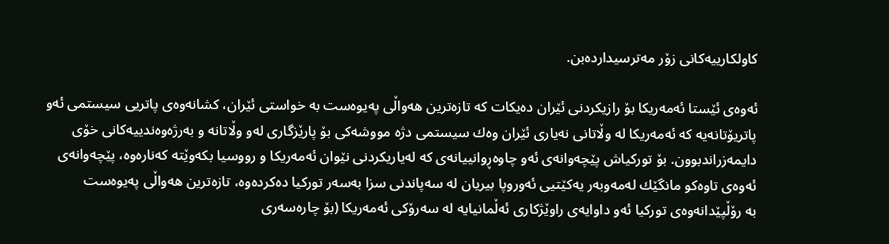كاولكارییه‌كانی زۆر مه‌ترسیدارده‌بن.

ئەوەی ئێستا ئه‌مەریكا بۆ رازیكردنی ئێران ده‌یكات كه‌ تازه‌ترین هه‌واڵی په‌یوه‌ست به ‌خواستی ئێران، كشانه‌وه‌ی پاتریی سیستمی ئه‌و پاتریۆتانه‌یه‌ كه‌ ئەمەریکا له‌ وڵاتانی نه‌یاری ئێران وه‌ك سیستمی دژه‌ مووشه‌كی بۆ پارێزگاری له‌و وڵاتانه‌ و به‌رژه‌وه‌ندییه‌كانی خۆی دایمه‌زراندبوون. بۆ توركیاش پێچه‌وانه‌ی ئه‌و چاوه‌ڕوانییانه‌ی كه‌ له‌یاریكردنی نێوان ئه‌مەریكا و رووسیا بكه‌وێته‌ كه‌ناره‌وه‌، پێچه‌وانه‌ی ئەوەی تاوەکو مانگێك له‌مه‌وبه‌ر یه‌كێتیی ئه‌وروپا بیریان له‌ سه‌پاندنی سزا به‌سه‌ر توركیا ده‌كرده‌وه‌، تازه‌ترین هه‌واڵی په‌یوه‌ست به ‌رۆڵپێدانه‌وه‌ی توركیا ئه‌و داوایه‌ی راوێژكاری ئه‌ڵمانیایه‌ له‌ سه‌رۆكی ئه‌مەریكا (بۆ چاره‌سه‌ری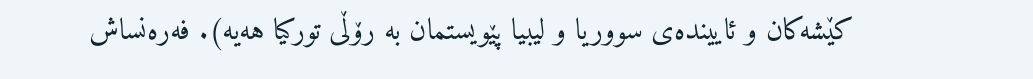كێشه‌كان و ئایینده‌ی سووریا و لیبیا پێویستمان به‌ رۆڵی توركیا هه‌یه‌). فه‌ره‌نساش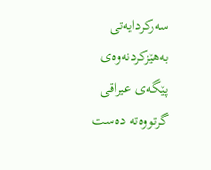سه‌ركردایه‌تی به‌هێزكردنه‌وه‌ی پێگه‌ی عیراقی گرتووەته‌ ده‌ست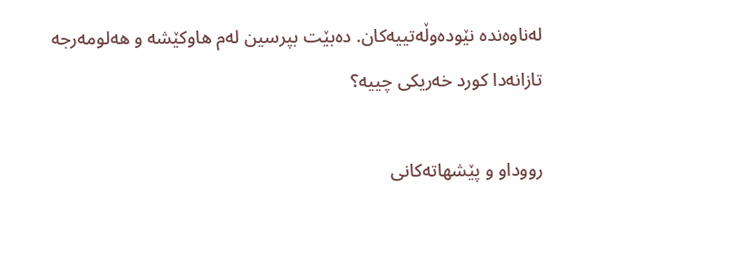له‌ناوه‌نده‌ نێوده‌وڵه‌تییه‌كان. ده‌بێت بپرسین له‌م هاوكێشه ‌و هه‌لومه‌رجه‌ تازانه‌دا كورد خه‌ریكی چییه‌؟

رووداو و پێشهاته‌كانی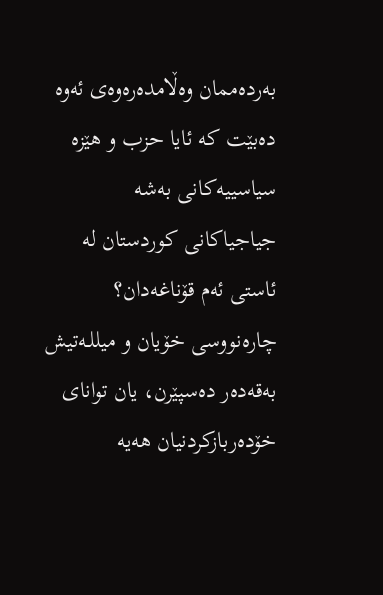به‌رده‌ممان وه‌ڵامده‌ره‌وه‌ی ئه‌وه‌ ده‌بێت كه‌ ئایا حزب و هێزه‌ سیاسییه‌كانی به‌شه‌ جیاجیاكانی كوردستان له‌ ئاستی ئەم قۆناغه‌دان؟ چاره‌نووسی خۆیان و میللـه‌تیش به‌قه‌ده‌ر ده‌سپێرن، یان توانای خۆده‌ربازكردنیان هه‌یه‌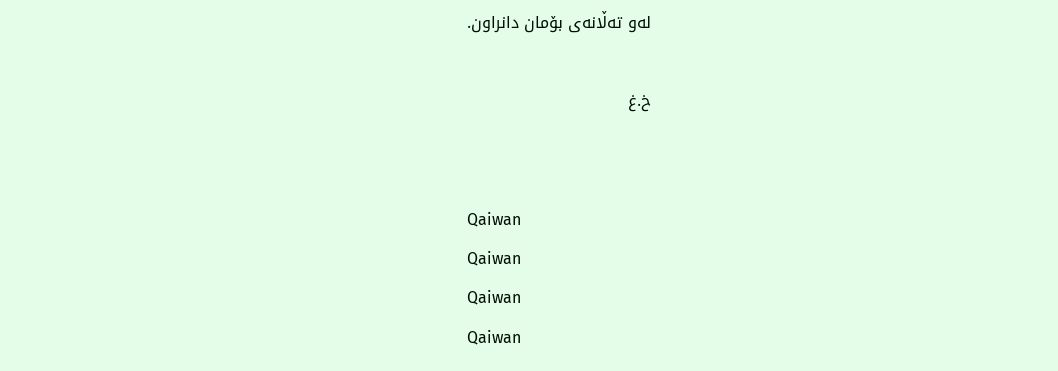له‌و ته‌ڵانه‌ی بۆمان دانراون.

خ.غ


Qaiwan
Qaiwan
Qaiwan
Qaiwan